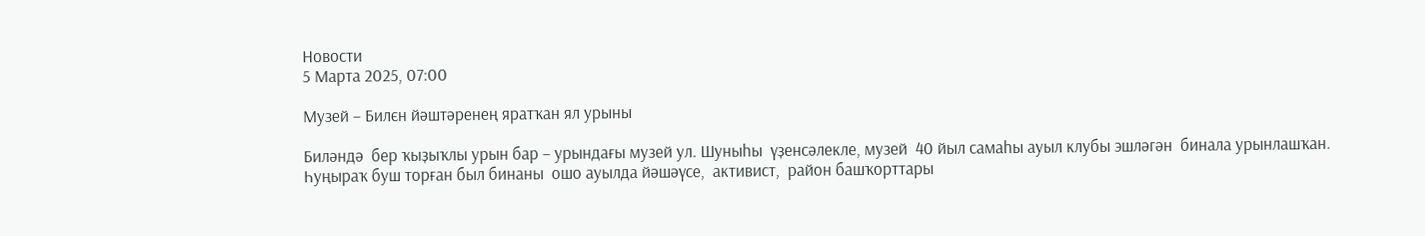Новости
5 Марта 2025, 07:00

Музей – Билєн йәштәренең яратҡан ял урыны

Биләндә  бер ҡыҙыҡлы урын бар – урындағы музей ул. Шуныһы  үҙенсәлекле, музей  40 йыл самаһы ауыл клубы эшләгән  бинала урынлашҡан. Һуңыраҡ буш торған был бинаны  ошо ауылда йәшәүсе,  активист,  район башҡорттары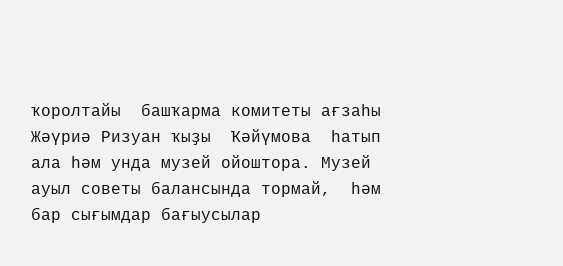ҡоролтайы  башҡарма комитеты ағзаһы  Жәүриә Ризуан ҡыҙы  Ҡәйүмова  һатып ала һәм унда музей ойоштора. Музей ауыл советы балансында тормай,  һәм бар сығымдар бағыусылар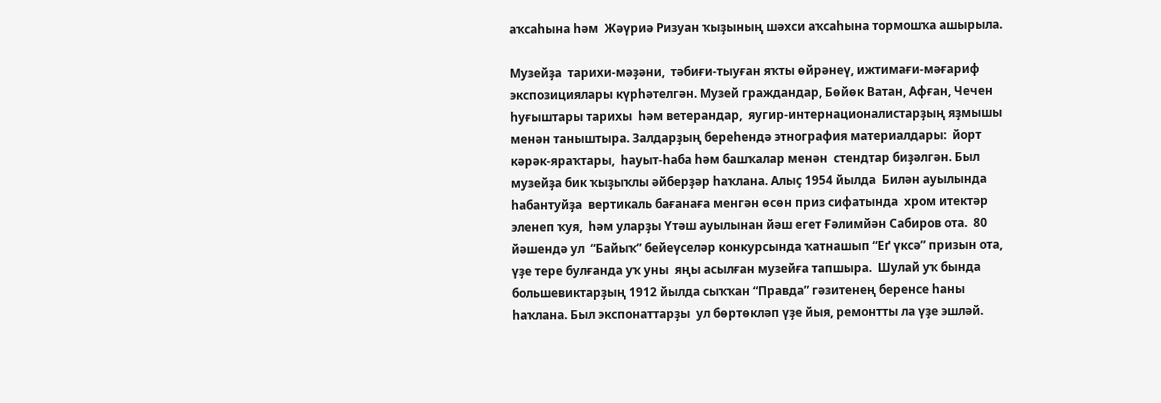аҡсаһына һәм  Жәүриә Ризуан ҡыҙының шәхси аҡсаһына тормошҡа ашырыла.

Музейҙа  тарихи-мәҙәни,  тәбиғи-тыуған яҡты өйрәнеү, ижтимағи-мәғариф  экспозициялары күрһәтелгән. Музей граждандар, Бөйөк Ватан, Афған, Чечен һуғыштары тарихы  һәм ветерандар,  яугир-интернационалистарҙың яҙмышы менән таныштыра. Залдарҙың береһендә этнография материалдары:  йорт кәрәк-яраҡтары,  һауыт-һаба һәм башҡалар менән  стендтар биҙәлгән. Был музейҙа бик ҡыҙыҡлы әйберҙәр һаҡлана. Алыҫ 1954 йылда  Билән ауылында һабантуйҙа  вертикаль бағанаға менгән өсөн приз сифатында  хром итектәр эленеп ҡуя,  һәм уларҙы Үтәш ауылынан йәш егет Ғәлимйән Сабиров ота.  80 йәшендә ул  “Байыҡ” бейеүселәр конкурсында ҡатнашып “Еґ үксә” призын ота,  үҙе тере булғанда уҡ уны  яңы асылған музейға тапшыра.  Шулай уҡ бында  большевиктарҙың 1912 йылда сыҡҡан “Правда” гәзитенең беренсе һаны һаҡлана. Был экспонаттарҙы  ул бөртөкләп үҙе йыя, ремонтты ла үҙе эшләй.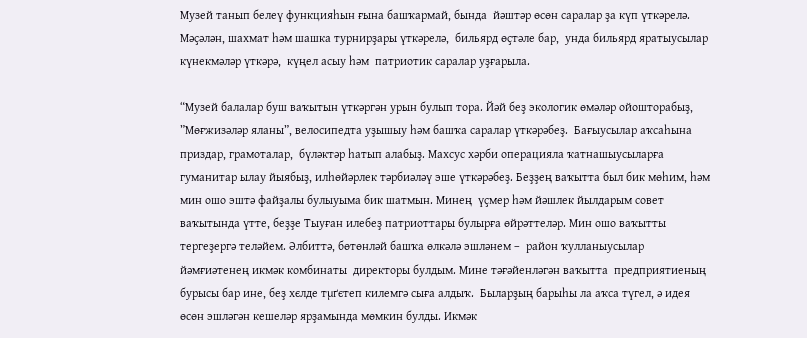Музей танып белеү функцияһын ғына башҡармай, бында  йәштәр өсөн саралар ҙа күп үткәрелә. Мәҫәлән, шахмат һәм шашка турнирҙары үткәрелә,  бильярд өҫтәле бар,  унда бильярд яратыусылар күнекмәләр үткәрә,  күңел асыу һәм  патриотик саралар уҙғарыла.

“Музей балалар буш ваҡытын үткәргән урын булып тора. Йәй беҙ экологик өмәләр ойошторабыҙ, ”Мөғжизәләр яланы”, велосипедта уҙышыу һәм башҡа саралар үткәрәбеҙ.  Бағыусылар аҡсаһына приздар, грамоталар,  бүләктәр һатып алабыҙ. Махсус хәрби операцияла ҡатнашыусыларға гуманитар ылау йыябыҙ, илһөйәрлек тәрбиәләү эше үткәрәбеҙ. Беҙҙең ваҡытта был бик мөһим, һәм мин ошо эштә файҙалы булыуыма бик шатмын. Минең  үҫмер һәм йәшлек йылдарым совет ваҡытында үтте, беҙҙе Тыуған илебеҙ патриоттары булырға өйрәттеләр. Мин ошо ваҡытты тергеҙергә теләйем. Әлбиттә, бөтөнләй башҡа өлкәлә эшләнем –  район ҡулланыусылар йәмғиәтенең икмәк комбинаты  директоры булдым. Мине тәғәйенләгән ваҡытта  предприятиеның  бурысы бар ине, беҙ хєлде тµґєтеп килемгә сыға алдыҡ.  Быларҙың барыһы ла аҡса түгел, ә идея өсөн эшләгән кешеләр ярҙамында мөмкин булды. Икмәк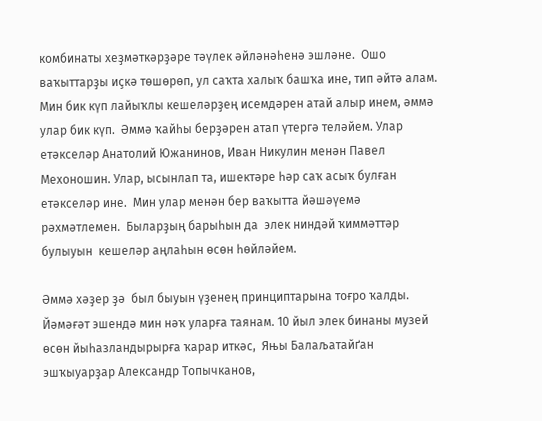комбинаты хеҙмәткәрҙәре тәүлек әйләнәһенә эшләне.  Ошо ваҡыттарҙы иҫкә төшөрөп, ул саҡта халыҡ башҡа ине, тип әйтә алам.  Мин бик күп лайыҡлы кешеләрҙең исемдәрен атай алыр инем, әммә улар бик күп.  Әммә ҡайһы берҙәрен атап үтергә теләйем. Улар етәкселәр Анатолий Южанинов, Иван Никулин менән Павел Мехоношин. Улар, ысынлап та, ишектәре һәр саҡ асыҡ булған етәкселәр ине.  Мин улар менән бер ваҡытта йәшәүемә  рәхмәтлемен.  Быларҙың барыһын да  элек ниндәй ҡиммәттәр булыуын  кешеләр аңлаһын өсөн һөйләйем.

Әммә хәҙер ҙә  был быуын үҙенең принциптарына тоғро ҡалды. Йәмәғәт эшендә мин нәҡ уларға таянам. 10 йыл элек бинаны музей өсөн йыһазландырырға ҡарар иткәс,  Яњы Балаљатайґан эшҡыуарҙар Александр Топычканов,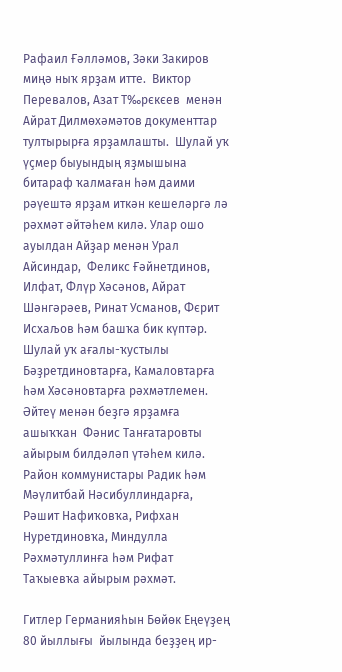Рафаил Ғәлләмов, Зәки Закиров миңә ныҡ ярҙам итте.  Виктор Перевалов, Азат Т‰рєкєев  менән Айрат Дилмөхәмәтов документтар тултырырға ярҙамлашты.  Шулай уҡ үҫмер быуындың яҙмышына битараф ҡалмаған һәм даими рәүештә ярҙам иткән кешеләргә лә рәхмәт әйтәһем килә. Улар ошо ауылдан Айҙар менән Урал Айсиндар,  Феликс Ғәйнетдинов, Илфат, Флүр Хәсәнов, Айрат  Шәнгәрәев, Ринат Усманов, Фєрит Исхаљов һәм башҡа бик күптәр. Шулай уҡ ағалы-ҡустылы  Бәҙретдиновтарға, Камаловтарға һәм Хәсәновтарға рәхмәтлемен.  Әйтеү менән беҙгә ярҙамға ашыҡҡан  Фәнис Танғатаровты  айырым билдәләп үтәһем килә. Район коммунистары Радик һәм Мәүлитбай Нәсибуллиндарға, Рәшит Нафиҡовҡа, Рифхан Нуретдиновҡа, Миндулла Рәхмәтуллинға һәм Рифат Таҡыевҡа айырым рәхмәт.

Гитлер Германияһын Бөйөк Еңеүҙең 80 йыллығы  йылында беҙҙең ир-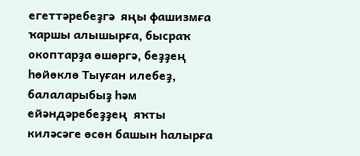егеттәребеҙгә  яңы фашизмға ҡаршы алышырға, бысраҡ окоптарҙа өшөргә, беҙҙең һөйөклө Тыуған илебеҙ, балаларыбыҙ һәм ейәндәребеҙҙең  яҡты киләсәге өсөн башын һалырға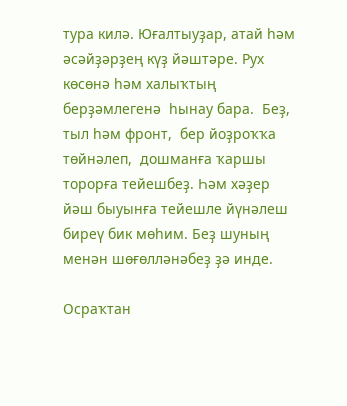тура килә. Юғалтыуҙар, атай һәм әсәйҙәрҙең күҙ йәштәре. Рух көсөнә һәм халыҡтың берҙәмлегенә  һынау бара.  Беҙ, тыл һәм фронт,  бер йоҙроҡҡа төйнәлеп,  дошманға ҡаршы торорға тейешбеҙ. Һәм хәҙер йәш быуынға тейешле йүнәлеш биреү бик мөһим. Беҙ шуның менән шөғөлләнәбеҙ ҙә инде.

Осраҡтан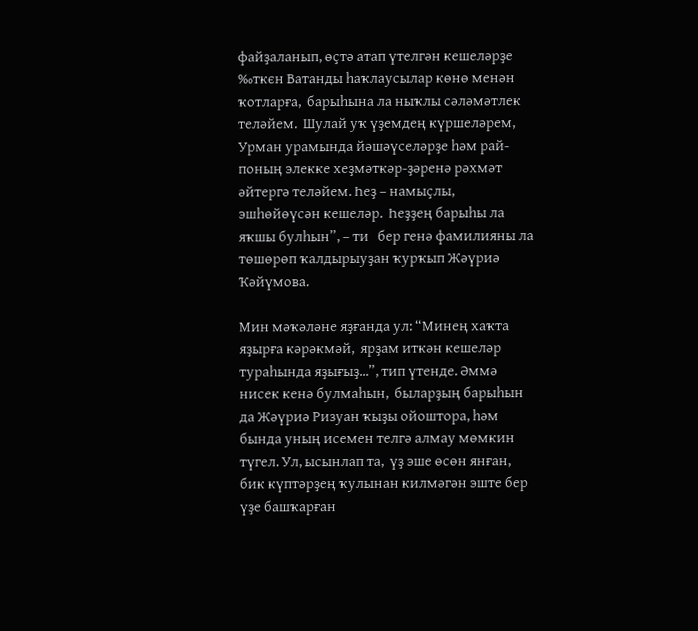файҙаланып, өҫтә атап үтелгән кешеләрҙе  ‰ткєн Ватанды һаҡлаусылар көнө менән ҡотларға,  барыһына ла ныҡлы сәләмәтлек теләйем.  Шулай уҡ үҙемдең күршеләрем, Урман урамында йәшәүселәрҙе һәм рай-поның элекке хеҙмәткәр-ҙәренә рәхмәт әйтергә теләйем. Һеҙ – намыҫлы, эшһөйөүсән кешеләр.  Һеҙҙең барыһы ла яҡшы булһын”, – ти   бер генә фамилияны ла төшөрөп ҡалдырыуҙан ҡурҡып Жәүриә  Ҡәйүмова.

Мин мәҡәләне яҙғанда ул: “Минең хаҡта яҙырға кәрәкмәй,  ярҙам иткән кешеләр тураһында яҙығыҙ...”, тип үтенде. Әммә нисек кенә булмаһын,  быларҙың барыһын да Жәүриә Ризуан ҡыҙы ойоштора, һәм бында уның исемен телгә алмау мөмкин түгел. Ул, ысынлап та,  үҙ эше өсөн янған, бик күптәрҙең ҡулынан килмәгән эште бер үҙе башҡарған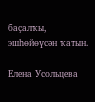баҫалҡы, эшһөйөүсән ҡатын.

Елена Усольцева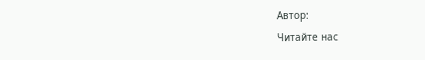Автор:
Читайте нас